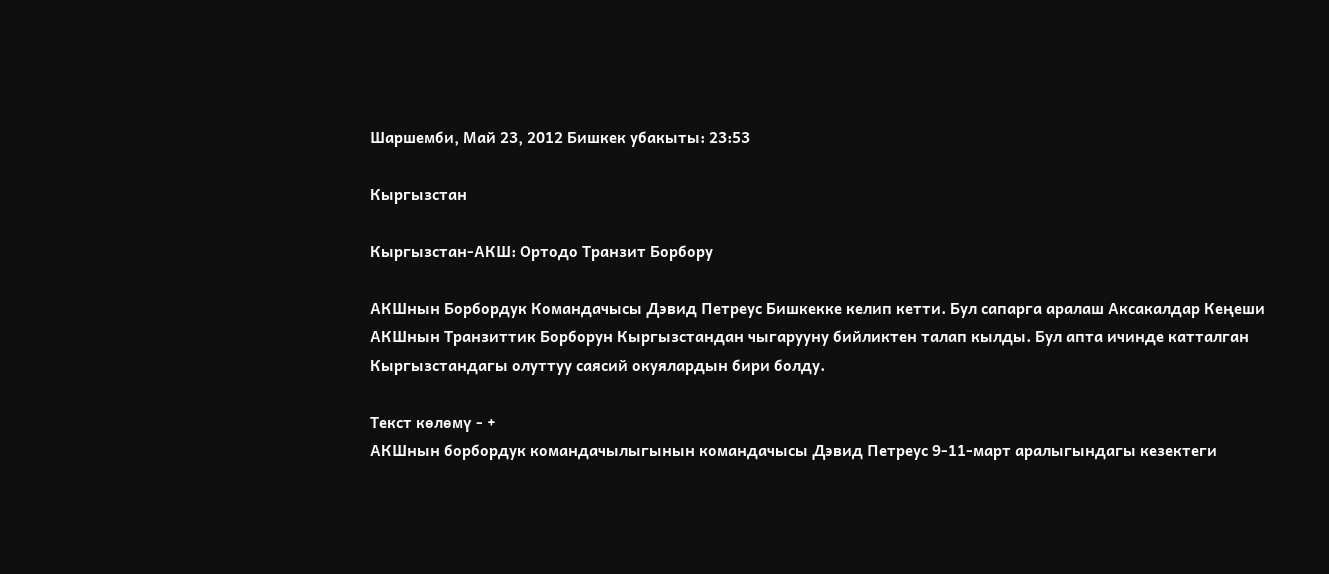Шаршемби, Май 23, 2012 Бишкек убакыты: 23:53

Кыргызстан

Кыргызстан-АКШ: Ортодо Транзит Борбору

АКШнын Борбордук Командачысы Дэвид Петреус Бишкекке келип кетти. Бул сапарга аралаш Аксакалдар Кеңеши АКШнын Транзиттик Борборун Кыргызстандан чыгарууну бийликтен талап кылды. Бул апта ичинде катталган Кыргызстандагы олуттуу саясий окуялардын бири болду.

Текст көлөмү - +
АКШнын борбордук командачылыгынын командачысы Дэвид Петреус 9-11-март аралыгындагы кезектеги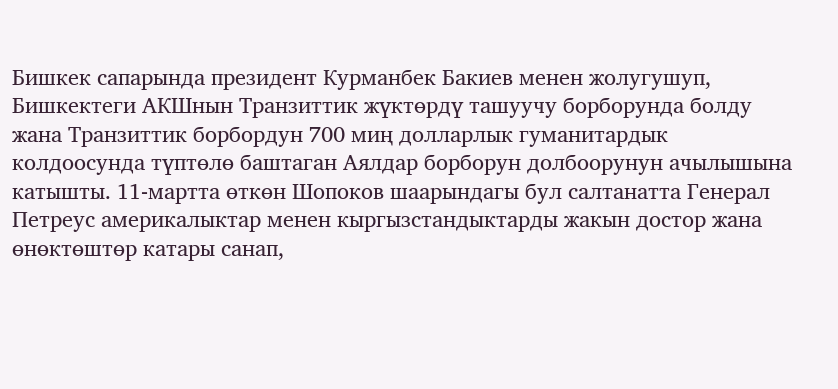Бишкек сапарында президент Курманбек Бакиев менен жолугушуп, Бишкектеги АКШнын Транзиттик жүктөрдү ташуучу борборунда болду жана Транзиттик борбордун 700 миң долларлык гуманитардык колдоосунда түптөлө баштаган Аялдар борборун долбоорунун ачылышына катышты. 11-мартта өткөн Шопоков шаарындагы бул салтанатта Генерал Петреус америкалыктар менен кыргызстандыктарды жакын достор жана өнөктөштөр катары санап,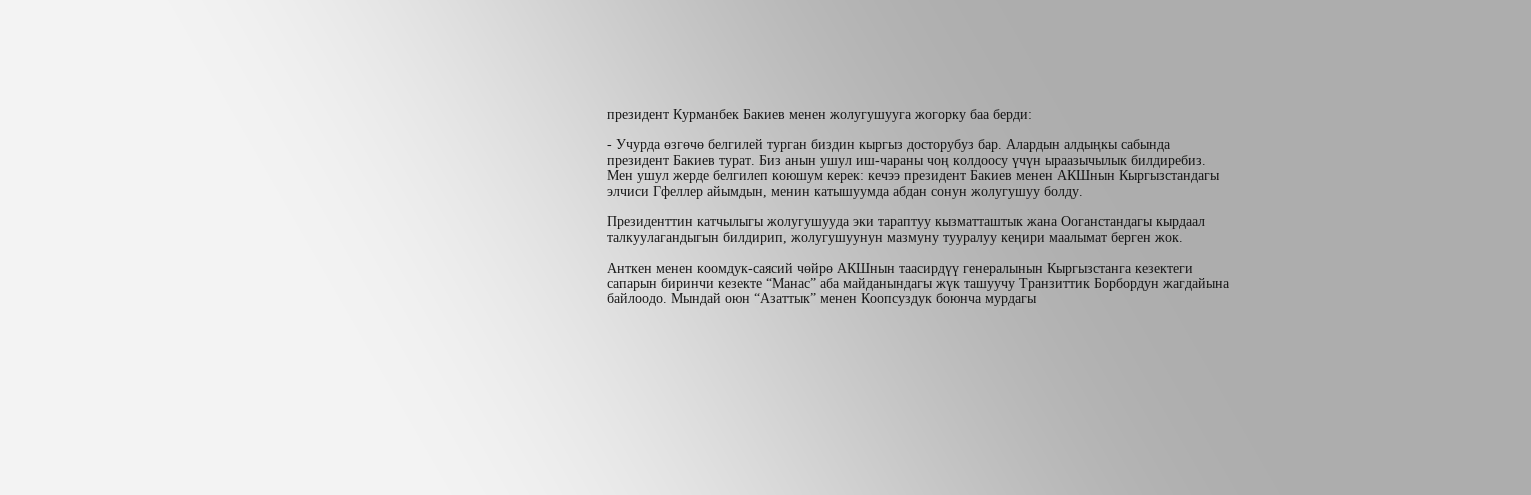президент Курманбек Бакиев менен жолугушууга жогорку баа берди:

- Учурда өзгөчө белгилей турган биздин кыргыз досторубуз бар. Алардын алдыңкы сабында президент Бакиев турат. Биз анын ушул иш-чараны чоң колдоосу үчүн ыраазычылык билдиребиз. Мен ушул жерде белгилеп коюшум керек: кечээ президент Бакиев менен АКШнын Кыргызстандагы элчиси Гфеллер айымдын, менин катышуумда абдан сонун жолугушуу болду.

Президенттин катчылыгы жолугушууда эки тараптуу кызматташтык жана Ооганстандагы кырдаал талкуулагандыгын билдирип, жолугушуунун мазмуну тууралуу кеңири маалымат берген жок.

Анткен менен коомдук-саясий чөйрө АКШнын таасирдүү генералынын Кыргызстанга кезектеги сапарын биринчи кезекте “Манас” аба майданындагы жүк ташуучу Транзиттик Борбордун жагдайына байлоодо. Мындай оюн “Азаттык” менен Коопсуздук боюнча мурдагы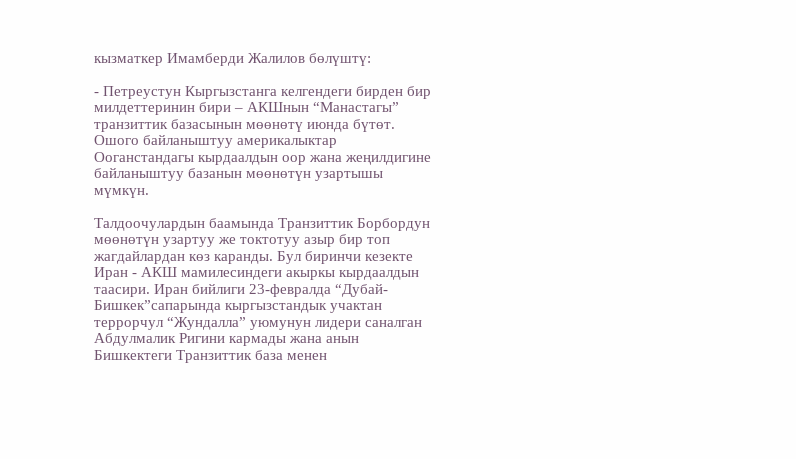кызматкер Имамберди Жалилов бөлүштү:

- Петреустун Кыргызстанга келгендеги бирден бир милдеттеринин бири – АКШнын “Манастагы” транзиттик базасынын мөөнөтү июнда бүтөт. Ошого байланыштуу америкалыктар Ооганстандагы кырдаалдын оор жана жеңилдигине байланыштуу базанын мөөнөтүн узартышы мүмкүн.

Талдоочулардын баамында Транзиттик Борбордун мөөнөтүн узартуу же токтотуу азыр бир топ жагдайлардан көз каранды. Бул биринчи кезекте Иран - АКШ мамилесиндеги акыркы кырдаалдын таасири. Иран бийлиги 23-февралда “Дубай-Бишкек”сапарында кыргызстандык учактан террорчул “Жундалла” уюмунун лидери саналган Абдулмалик Ригини кармады жана анын Бишкектеги Транзиттик база менен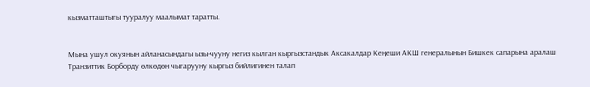кызматташтыгы тууралуу маалымат таратты.


Мына ушул окуянын айланасындагы ызы-чууну негиз кылган кыргызстандык Аксакалдар Кеңеши АКШ генералынын Бишкек сапарына аралаш Транзиттик Борборду өлкөдөн чыгарууну кыргыз бийлигинен талап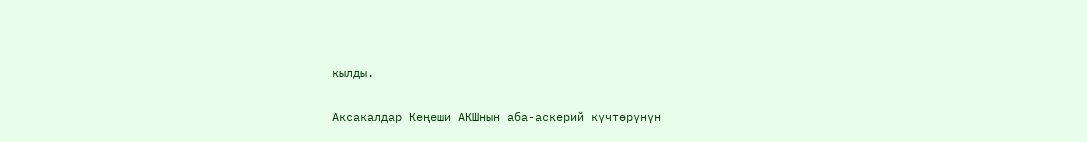кылды.

Аксакалдар Кеңеши АКШнын аба-аскерий күчтөрүнүн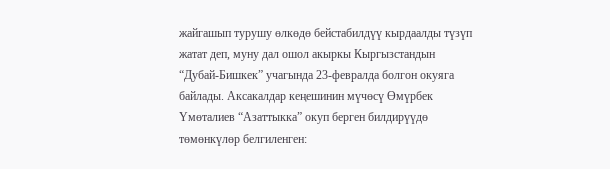жайгашып турушу өлкөдө бейстабилдүү кырдаалды түзүп жатат деп, муну дал ошол акыркы Кыргызстандын “Дубай-Бишкек” учагында 23-февралда болгон окуяга байлады. Аксакалдар кеңешинин мүчөсү Өмүрбек Үмөталиев “Азаттыкка” окуп берген билдирүүдө төмөнкүлөр белгиленген: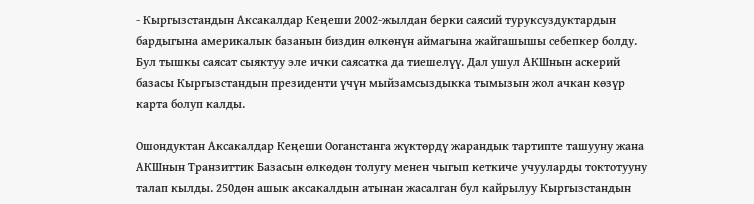- Кыргызстандын Аксакалдар Кеңеши 2002-жылдан берки саясий туруксуздуктардын бардыгына америкалык базанын биздин өлкөнүн аймагына жайгашышы себепкер болду. Бул тышкы саясат сыяктуу эле ички саясатка да тиешелүү. Дал ушул АКШнын аскерий базасы Кыргызстандын президенти үчүн мыйзамсыздыкка тымызын жол ачкан көзүр карта болуп калды.

Ошондуктан Аксакалдар Кеңеши Ооганстанга жүктөрдү жарандык тартипте ташууну жана АКШнын Транзиттик Базасын өлкөдөн толугу менен чыгып кеткиче учууларды токтотууну талап кылды. 250дөн ашык аксакалдын атынан жасалган бул кайрылуу Кыргызстандын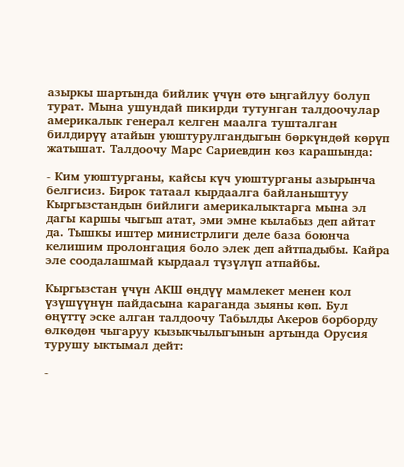азыркы шартында бийлик үчүн өтө ыңгайлуу болуп турат. Мына ушундай пикирди тутунган талдоочулар америкалык генерал келген маалга тушталган билдирүү атайын уюштурулгандыгын бөркүндөй көрүп жатышат. Талдоочу Марс Сариевдин көз карашында:

- Ким уюштурганы, кайсы күч уюштурганы азырынча белгисиз. Бирок татаал кырдаалга байланыштуу Кыргызстандын бийлиги америкалыктарга мына эл дагы каршы чыгып атат, эми эмне кылабыз деп айтат да. Тышкы иштер министрлиги деле база боюнча келишим пролонгация боло элек деп айтпадыбы. Кайра эле соодалашмай кырдаал түзүлүп атпайбы.

Кыргызстан үчүн АКШ өңдүү мамлекет менен кол үзүшүүнүн пайдасына караганда зыяны көп. Бул өңүттү эске алган талдоочу Табылды Акеров борборду өлкөдөн чыгаруу кызыкчылыгынын артында Орусия турушу ыктымал дейт:

-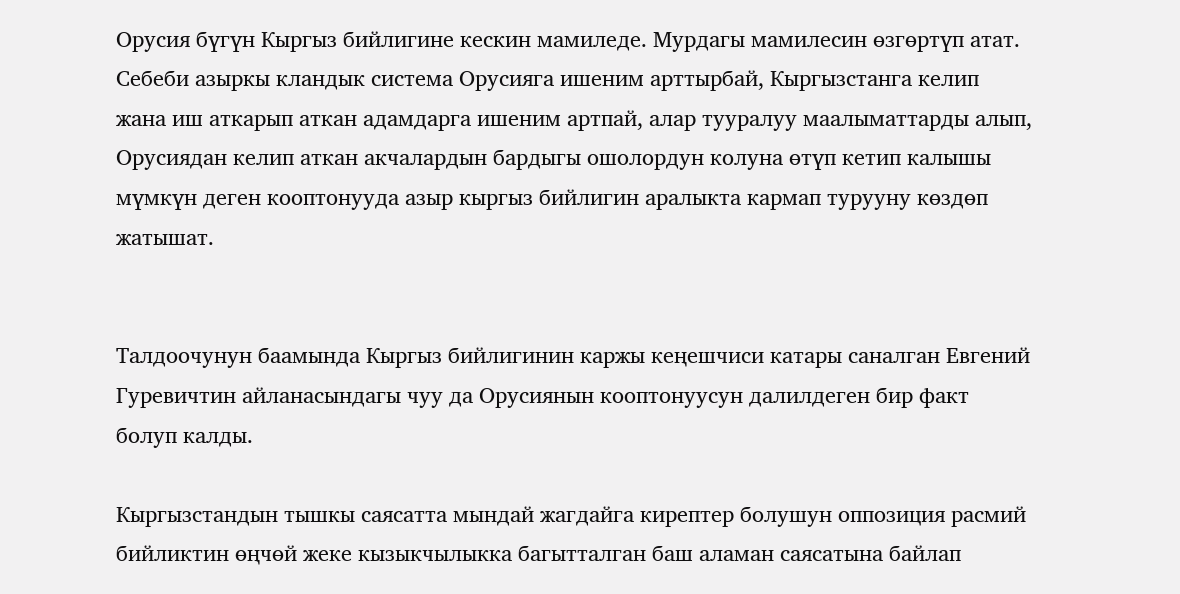Орусия бүгүн Кыргыз бийлигине кескин мамиледе. Мурдагы мамилесин өзгөртүп атат. Себеби азыркы кландык система Орусияга ишеним арттырбай, Кыргызстанга келип жана иш аткарып аткан адамдарга ишеним артпай, алар тууралуу маалыматтарды алып, Орусиядан келип аткан акчалардын бардыгы ошолордун колуна өтүп кетип калышы мүмкүн деген кооптонууда азыр кыргыз бийлигин аралыкта кармап турууну көздөп жатышат.


Талдоочунун баамында Кыргыз бийлигинин каржы кеңешчиси катары саналган Евгений Гуревичтин айланасындагы чуу да Орусиянын кооптонуусун далилдеген бир факт болуп калды.

Кыргызстандын тышкы саясатта мындай жагдайга кирептер болушун оппозиция расмий бийликтин өңчөй жеке кызыкчылыкка багытталган баш аламан саясатына байлап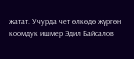жатат. Учурда чет өлкөдө жүргөн коомдук ишмер Эдил Байсалов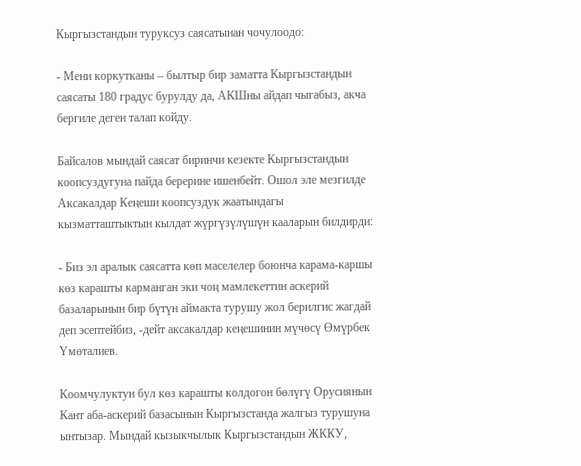Кыргызстандын туруксуз саясатынан чочулоодо:

- Мени коркутканы – былтыр бир заматта Кыргызстандын саясаты 180 градус бурулду да, АКШны айдап чыгабыз, акча бергиле деген талап койду.

Байсалов мындай саясат биринчи кезекте Кыргызстандын коопсуздугуна пайда берерине ишенбейт. Ошол эле мезгилде Аксакалдар Кеңеши коопсуздук жаатындагы кызматташтыктын кылдат жүргүзүлүшүн кааларын билдирди:

- Биз эл аралык саясатта көп маселелер боюнча карама-каршы көз карашты карманган эки чоң мамлекеттин аскерий базаларынын бир бүтүн аймакта турушу жол берилгис жагдай деп эсептейбиз, -дейт аксакалдар кеңешинин мүчөсү Өмүрбек Үмөталиев.

Коомчулуктун бул көз карашты колдогон бөлүгү Орусиянын Кант аба-аскерий базасынын Кыргызстанда жалгыз турушуна ынтызар. Мындай кызыкчылык Кыргызстандын ЖККУ,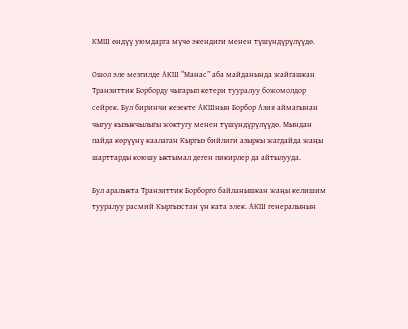КМШ өндүү уюмдарга мүчө экендиги менен түшүндүрүлүүдө.

Ошол эле мезгилде АКШ “Манас” аба майданында жайгашкан Транзиттик Борборду чыгарып кетери тууралуу божомолдор сейрек. Бул биринчи кезекте АКШнын Борбор Азия аймагынан чыгуу кызыкчылыгы жоктугу менен түшүндүрүлүүдө. Мындан пайда көрүүнү каалаган Кыргыз бийлиги азыркы жагдайда жаңы шарттарды коюшу ыктымал деген пикирлер да айтылууда.

Бул аралыкта Транзиттик Борборго байланышкан жаңы келишим тууралуу расмий Кыргызстан үн ката элек. АКШ генералынын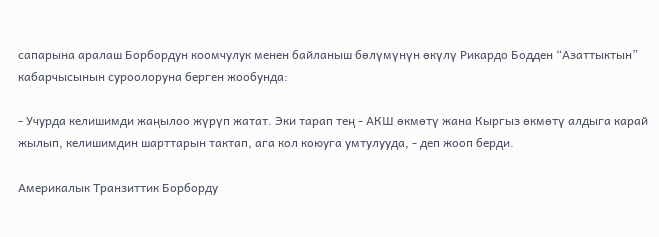сапарына аралаш Борбордун коомчулук менен байланыш бөлүмүнүн өкүлү Рикардо Бодден “Азаттыктын” кабарчысынын суроолоруна берген жообунда:

- Учурда келишимди жаңылоо жүрүп жатат. Эки тарап тең - АКШ өкмөтү жана Кыргыз өкмөтү алдыга карай жылып, келишимдин шарттарын тактап, ага кол коюуга умтулууда, - деп жооп берди.

Америкалык Транзиттик Борборду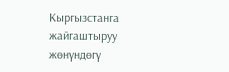Кыргызстанга жайгаштыруу жөнүндөгү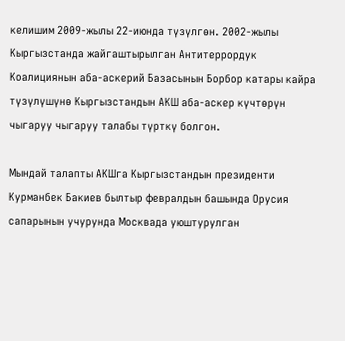келишим 2009-жылы 22-июнда түзүлгөн. 2002-жылы
Кыргызстанда жайгаштырылган Антитеррордук Коалициянын аба-аскерий Базасынын Борбор катары кайра түзүлүшүнө Кыргызстандын АКШ аба-аскер күчтөрүн чыгаруу чыгаруу талабы түрткү болгон.

Мындай талапты АКШга Кыргызстандын президенти Курманбек Бакиев былтыр февралдын башында Орусия сапарынын учурунда Москвада уюштурулган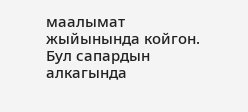маалымат жыйынында койгон. Бул сапардын алкагында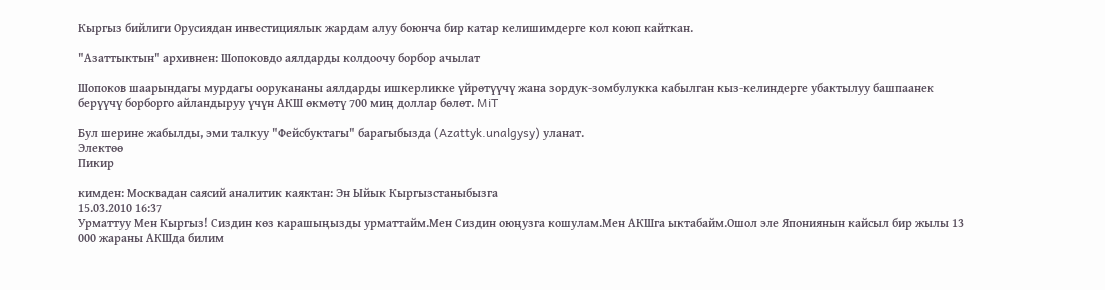Кыргыз бийлиги Орусиядан инвестициялык жардам алуу боюнча бир катар келишимдерге кол коюп кайткан.

"Азаттыктын" архивнен: Шопоковдо аялдарды колдоочу борбор ачылат

Шопоков шаарындагы мурдагы оорукананы аялдарды ишкерликке үйрөтүүчү жана зордук-зомбулукка кабылган кыз-келиндерге убактылуу башпаанек берүүчү борборго айландыруу үчүн АКШ өкмөтү 700 миң доллар бөлөт. MiT

Бул шерине жабылды, эми талкуу "Фейсбуктагы" барагыбызда (Azattyk.unalgysy) уланат.
Электөө
Пикир

кимден: Москвадан саясий аналитик каяктан: Эн Ыйык Кыргызстаныбызга
15.03.2010 16:37
Урматтуу Мен Кыргыз! Сиздин көз карашыңызды урматтайм.Мен Сиздин оюңузга кошулам.Мен АКШга ыктабайм.Ошол эле Япониянын кайсыл бир жылы 13 000 жараны АКШда билим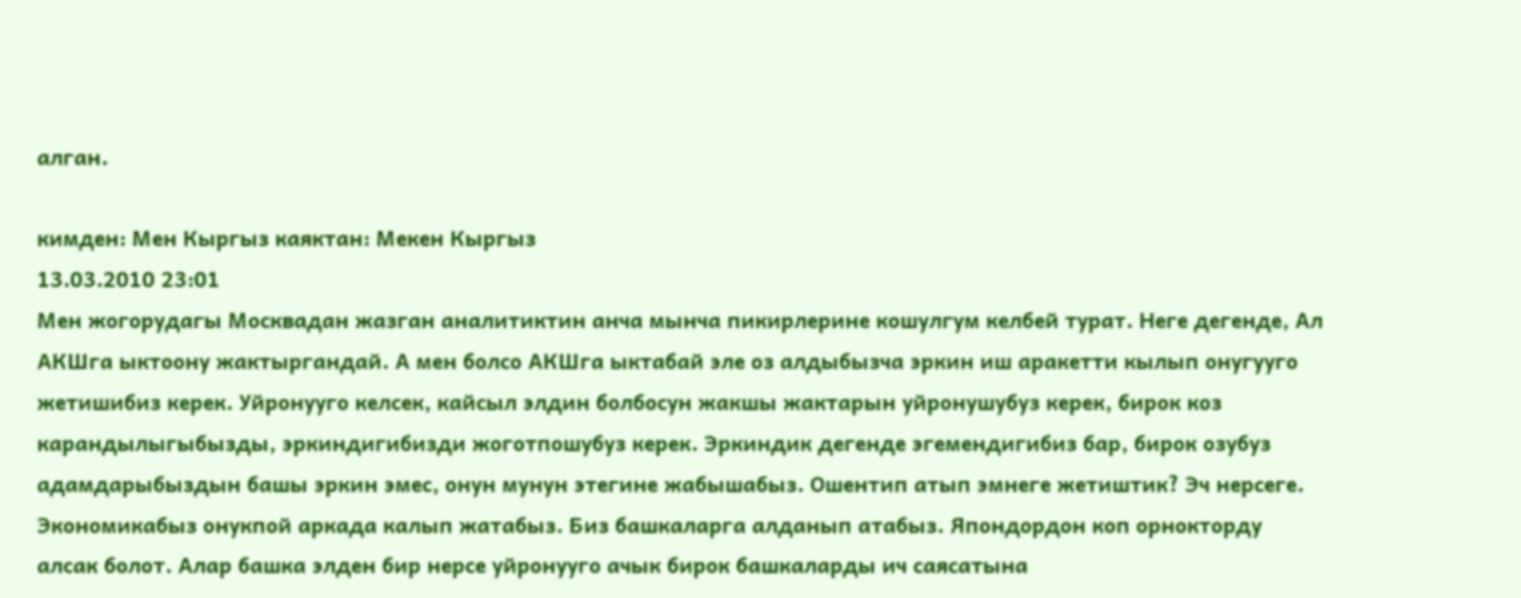алган.

кимден: Мен Кыргыз каяктан: Мекен Кыргыз
13.03.2010 23:01
Мен жогорудагы Москвадан жазган аналитиктин анча мынча пикирлерине кошулгум келбей турат. Неге дегенде, Ал АКШга ыктоону жактыргандай. А мен болсо АКШга ыктабай эле оз алдыбызча эркин иш аракетти кылып онугууго жетишибиз керек. Уйронууго келсек, кайсыл элдин болбосун жакшы жактарын уйронушубуз керек, бирок коз карандылыгыбызды, эркиндигибизди жоготпошубуз керек. Эркиндик дегенде эгемендигибиз бар, бирок озубуз адамдарыбыздын башы эркин эмес, онун мунун этегине жабышабыз. Ошентип атып эмнеге жетиштик? Эч нерсеге. Экономикабыз онукпой аркада калып жатабыз. Биз башкаларга алданып атабыз. Япондордон коп орнокторду алсак болот. Алар башка элден бир нерсе уйронууго ачык бирок башкаларды ич саясатына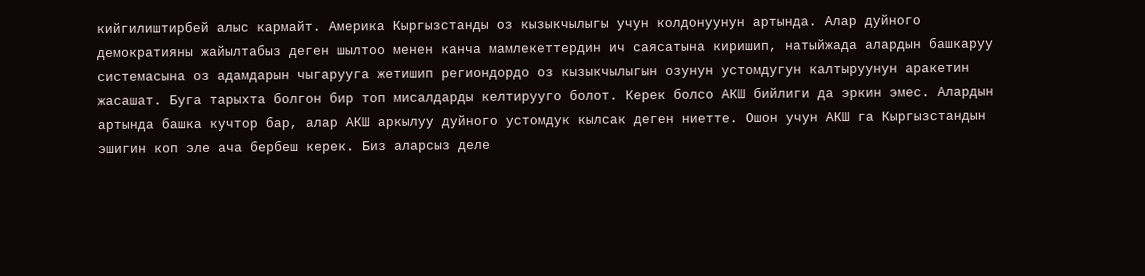кийгилиштирбей алыс кармайт. Америка Кыргызстанды оз кызыкчылыгы учун колдонуунун артында. Алар дуйного демократияны жайылтабыз деген шылтоо менен канча мамлекеттердин ич саясатына киришип, натыйжада алардын башкаруу системасына оз адамдарын чыгарууга жетишип региондордо оз кызыкчылыгын озунун устомдугун калтыруунун аракетин жасашат. Буга тарыхта болгон бир топ мисалдарды келтирууго болот. Керек болсо АКШ бийлиги да эркин эмес. Алардын артында башка кучтор бар, алар АКШ аркылуу дуйного устомдук кылсак деген ниетте. Ошон учун АКШ га Кыргызстандын эшигин коп эле ача бербеш керек. Биз аларсыз деле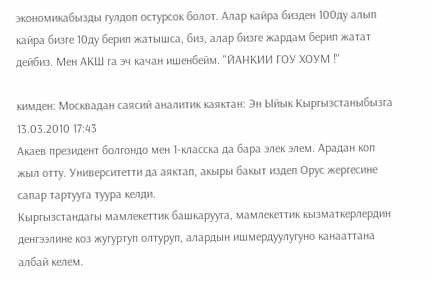экономикабызды гулдоп остурсок болот. Алар кайра бизден 100ду алып кайра бизге 10ду берип жатышса, биз, алар бизге жардам берип жатат дейбиз. Мен АКШ га эч качан ишенбейм. "ЙАНКИИ ГОУ ХОУМ !"

кимден: Москвадан саясий аналитик каяктан: Эн Ыйык Кыргызстаныбызга
13.03.2010 17:43
Акаев президент болгондо мен 1-класска да бара элек элем. Арадан коп жыл отту. Университетти да аяктап, акыры бакыт издеп Орус жергесине сапар тартууга туура келди.
Кыргызстандагы мамлекеттик башкарууга, мамлекеттик кызматкерлердин денгээлине коз жугуртуп олтуруп, алардын ишмердуулугуно канааттана албай келем.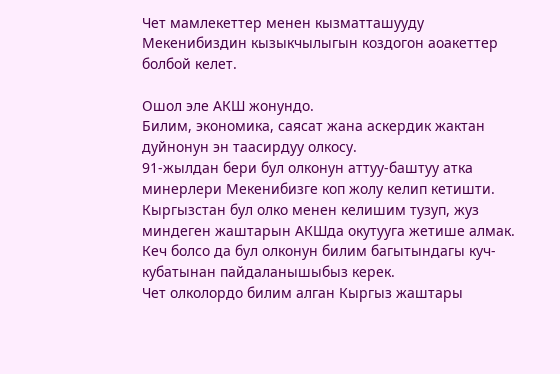Чет мамлекеттер менен кызматташууду Мекенибиздин кызыкчылыгын коздогон аоакеттер болбой келет.

Ошол эле АКШ жонундо.
Билим, экономика, саясат жана аскердик жактан дуйнонун эн таасирдуу олкосу.
91-жылдан бери бул олконун аттуу-баштуу атка минерлери Мекенибизге коп жолу келип кетишти. Кыргызстан бул олко менен келишим тузуп, жуз миндеген жаштарын АКШда окутууга жетише алмак. Кеч болсо да бул олконун билим багытындагы куч-кубатынан пайдаланышыбыз керек.
Чет олколордо билим алган Кыргыз жаштары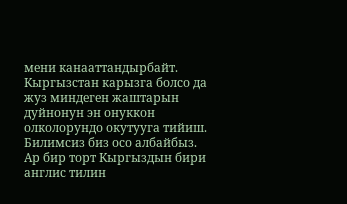мени канааттандырбайт. Кыргызстан карызга болсо да жуз миндеген жаштарын дуйнонун эн онуккон олколорундо окутууга тийиш. Билимсиз биз осо албайбыз.
Ар бир торт Кыргыздын бири англис тилин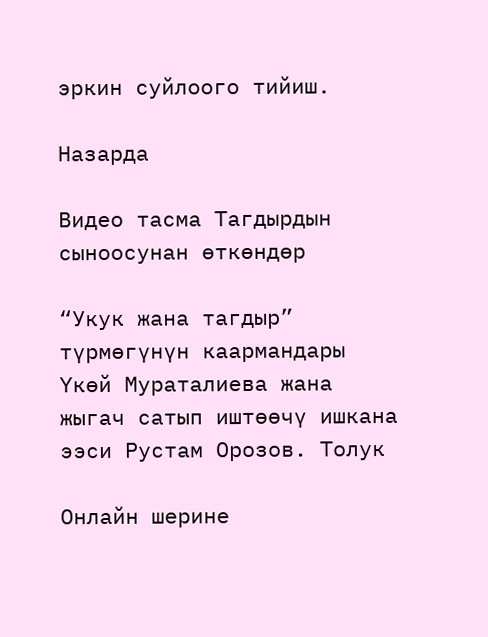эркин суйлоого тийиш.

Назарда

Видео тасма Тагдырдын сыноосунан өткөндөр

“Укук жана тагдыр” түрмөгүнүн каармандары Үкөй Мураталиева жана жыгач сатып иштөөчү ишкана ээси Рустам Орозов. Толук

Онлайн шерине